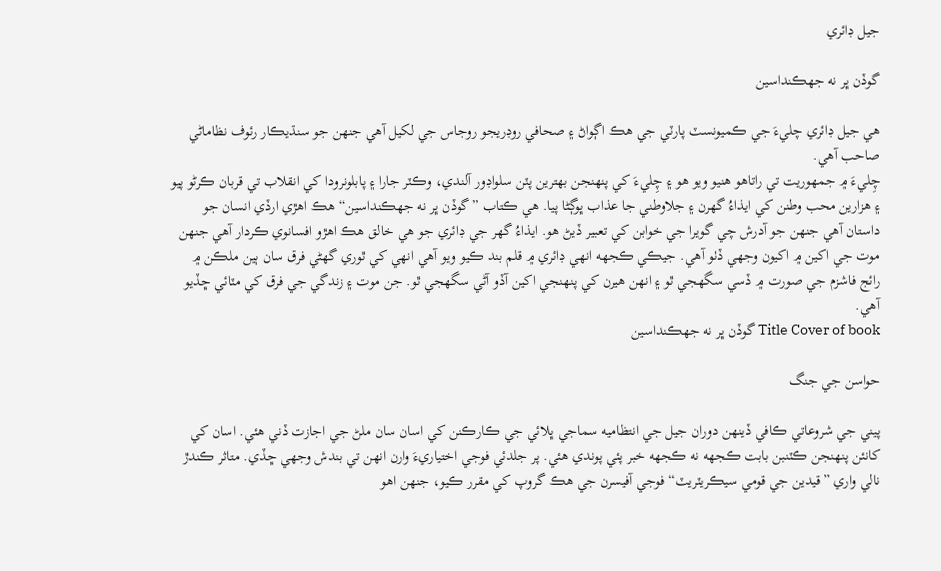جيل ڊائري

گوڏن ڀر نه جهڪنداسين

هي جيل ڊائري چليءَ جي ڪميونسٽ پارٽي جي هڪ اڳواڻ ۽ صحافي روڊريجو روجاس جي لکيل آهي جنهن جو سنڌيڪار رئوف نظاماڻي صاحب آهي.
چِليءَ ۾ جمهوريت تي راتاهو هنيو ويو هو ۽ چِليءَ کي پنهنجن بهترين پٽن سلواڊور آلندي، وڪٽر جارا ۽ پابلونرودا کي انقلاب تي قربان ڪرڻو پيو ۽ هزارين محب وطنن کي ايذاءُ گهرن ۽ جلاوطني جا عذاب ڀوڳڻا پيا. هي ڪتاب ”گوڏن ڀر نه جهڪنداسين“ هڪ اهڙي ارڏي انسان جو داستان آهي جنهن جو آدرش چي گويرا جي خوابن کي تعبير ڏيڻ هو. ايذاءُ گهر جي ڊائري جو هي خالق هڪ اهڙو افسانوي ڪردار آهي جنهن موت جي اکين ۾ اکيون وجهي ڏٺو آهي. جيڪي ڪجهه انهي ڊائري ۾ قلم بند ڪيو ويو آهي انهي کي ٿوري گهڻي فرق سان ٻين ملڪن ۾ رائج فاشزم جي صورت ۾ ڏسي سگهجي ٿو ۽ انهن هيرن کي پنهنجي اکين آڏو آڻي سگهجي ٿو. جن موت ۽ زندگي جي فرق کي مٽائي ڇڏيو آهي.
Title Cover of book گوڏن ڀر نه جهڪنداسين

حواسن جي جنگ

پيني جي شروعاتي ڪافي ڏينهن دوران جيل جي انتظاميه سماجي ڀلائي جي ڪارڪنن کي اسان سان ملڻ جي اجازت ڏني هئي. اسان کي کانئن پنهنجن ڪٽنبن بابت ڪجهه نه ڪجهه خبر پئي پوندي هئي. پر جلدئي فوجي اختياريءَ وارن انهن تي بندش وجهي ڇڏي. متاثر ڪندڙ نالي واري ”قيدين جي قومي سيڪريٽريٽ“ فوجي آفيسرن جي هڪ گروپ کي مقرر ڪيو، جنهن اهو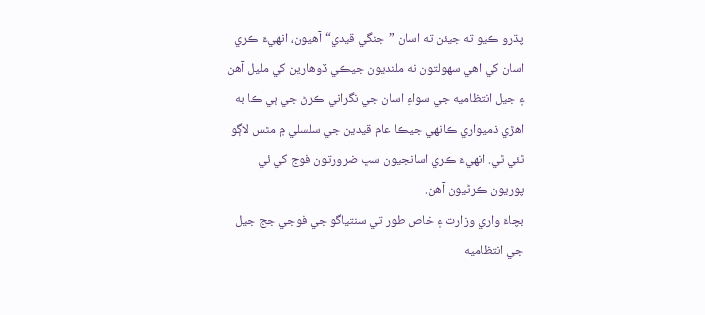پڌرو ڪيو ته جيئن ته اسان ”جنگي قيدي“ آهيون، انهيءَ ڪري اسان کي اهي سهولتون نه ملنديون جيڪي ڏوهارين کي مليل آهن ۽ جيل انتظاميه جي سواءِ اسان جي نگراني ڪرڻ جي ٻي ڪا به اهڙي ذميواري ڪانهي جيڪا عام قيدين جي سلسلي ۾ مٿس لاڳو ٿئي ٿي. انهيءَ ڪري اسانجيون سڀ ضرورتون فوج کي ئي پوريون ڪرڻيون آهن.
بچاءَ واري وزارت ۽ خاص طور تي سنتياگو جي فوجي جج جيل جي انتظاميه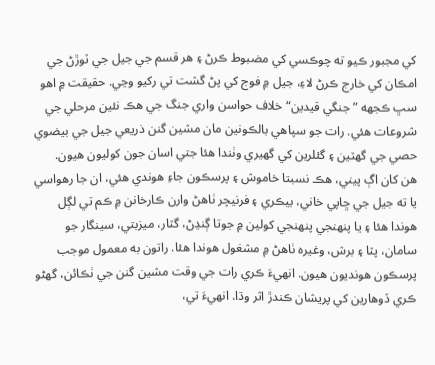کي مجبور ڪيو ته چوڪسي کي مضبوط ڪرڻ ۽ هر قسم جي جيل جي ٽوڙڻ جي امڪان کي خارج ڪرڻ لاءِ، جيل ۾ فوج کي پڻ گشت تي رکيو وڃي. حقيقت ۾ اهو سڀ ڪجهه ”جنگي قيدين“ خلاف حواسن واري جنگ جي هڪ نئين مرحلي جي شروعات هئي. رات جو سپاهي بالڪونين مان مشين گنن ذريعي جيل جي بيضوي حصي جي گهٽين ۽ گئلرين کي گهيري وٺندا هئا جتي اسان جون کوليون هيون.
هن کان اڳ پيني، هڪ نسبتا خاموش ۽ پرسڪون جاءِ هوندي هئي، ان جا رهواسي يا ته جيل جي ڇاپي خاني، بيڪري ۽ فرنيچر ٺاهڻ وارن ڪارخانن ۾ ڪم تي لڳل هوندا هئا ۽ يا پنهنجي پنهنجي کولين ۾ جوتا ڳنڍڻ، گٽار، ميزبتي، سينگار جو سامان، پٽا ۽ برش، وغيره ٺاهڻ ۾ مشغول هوندا هئا. راتون به معمول موجب پرسڪون هونديون هيون. انهيءَ ڪري رات جي وقت مشين گنن جي ٺڪائن، گهڻو ڪري ڏوهارين کي پريشان ڪندڙ اثر وڌا. انهيءَ تي،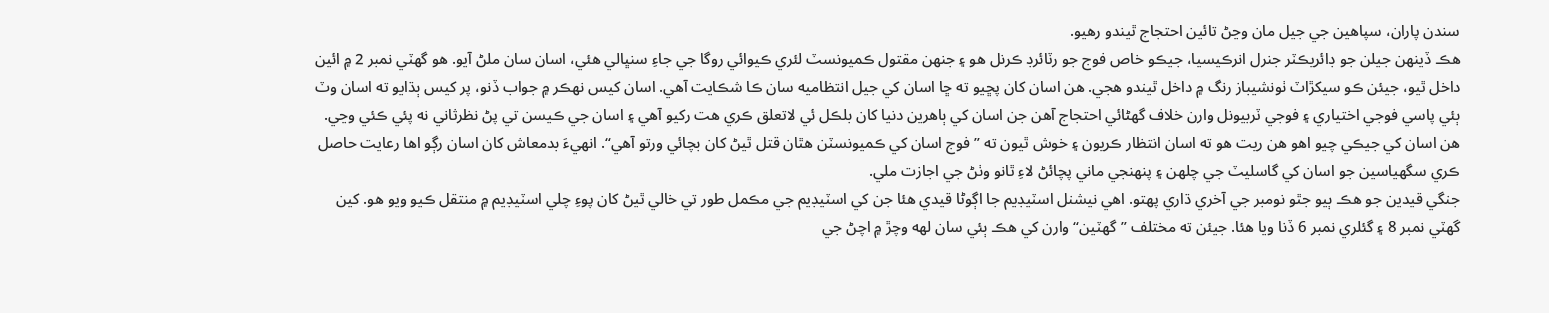سندن پاران، سپاهين جي جيل مان وڃڻ تائين احتجاج ٿيندو رهيو.
هڪ ڏينهن جيلن جو ڊائريڪٽر جنرل انرڪيسيا، جيڪو خاص فوج جو رٽائرڊ ڪرنل هو ۽ جنهن مقتول ڪميونسٽ لئري ڪيوائي روگا جي جاءِ سنڀالي هئي، اسان سان ملڻ آيو. هو گهٽي نمبر 2 ۾ ائين داخل ٿيو، جيئن ڪو سيکڙاٽ ٺونشيباز رنگ ۾ داخل ٿيندو هجي. هن اسان کان پڇيو ته ڇا اسان کي جيل انتظاميه سان ڪا شڪايت آهي. اسان کيس نهڪر ۾ جواب ڏنو، پر کيس ٻڌايو ته اسان وٽ ٻئي پاسي فوجي اختياري ۽ فوجي ٽربيونل وارن خلاف گهڻائي احتجاج آهن جن اسان کي ٻاهرين دنيا کان بلڪل ئي لاتعلق ڪري هت رکيو آهي ۽ اسان جي ڪيسن تي پڻ نظرثاني نه پئي ڪئي وڃي. هن اسان کي جيڪي چيو اهو هن ريت هو ته اسان انتظار ڪريون ۽ خوش ٿيون ته ”فوج اسان کي ڪميونسٽن هٿان قتل ٿيڻ کان بچائي ورتو آهي“. انهيءَ بدمعاش کان اسان رڳو اها رعايت حاصل ڪري سگهياسين جو اسان کي گاسليٽ جي چلهن ۽ پنهنجي ماني پچائڻ لاءِ ٿانو وٺڻ جي اجازت ملي.
جنگي قيدين جو هڪ ٻيو جٿو نومبر جي آخري ڌاري پهتو. اهي نيشنل اسٽيڊيم جا اڳوڻا قيدي هئا جن کي اسٽيڊيم جي مڪمل طور تي خالي ٿيڻ کان پوءِ چلي اسٽيڊيم ۾ منتقل ڪيو ويو هو. کين گهٽي نمبر 8 ۽ گئلري نمبر 6 ڏنا ويا هئا. جيئن ته مختلف ”گهٽين“ وارن کي هڪ ٻئي سان لهه وچڙ ۾ اچڻ جي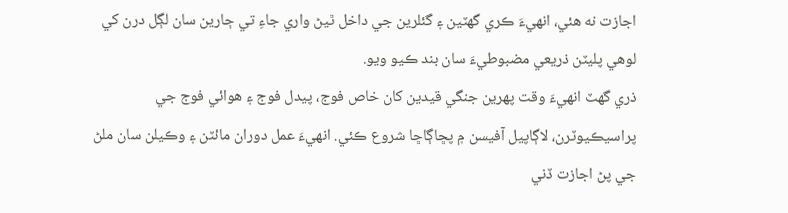اجازت نه هئي، انهيءَ ڪري گهٽين ۽ گئلرين جي داخل ٿيڻ واري جاءِ تي ڄارين سان لڳل درن کي لوهي پليٽن ذريعي مضبوطيءَ سان بند ڪيو ويو.
ذري گهٽ انهيءَ وقت پهرين جنگي قيدين کان خاص فوج، پيدل فوج ۽ هوائي فوج جي پراسيڪيوٽرن، لاڳاپيل آفيسن ۾ پڇاڳاڇا شروع ڪئي. انهيءَ عمل دوران مائٽن ۽ وڪيلن سان ملڻ جي پڻ اجازت ڏني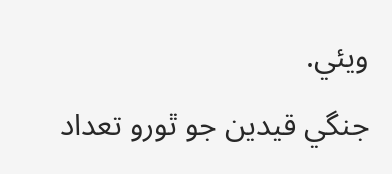ويئي.
جنگي قيدين جو ٿورو تعداد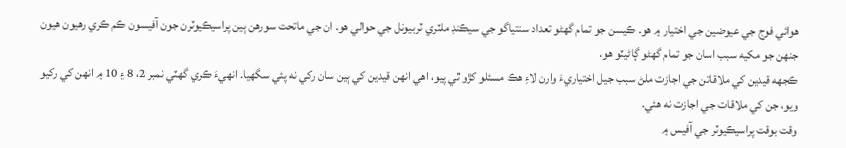هوائي فوج جي عيوضين جي اختيار ۾ هو. ڪيسن جو تمام گهڻو تعداد سنتياگو جي سيڪنڊ ملٽري ٽربيونل جي حوالي هو. ان جي ماتحت سورهن ٻين پراسيڪيوٽرن جون آفيسون ڪم ڪري رهيون هيون جنهن جو مکيه سبب اسان جو تمام گهڻو ڳاڻيٽو هو.
ڪجهه قيدين کي ملاقاتن جي اجازت ملڻ سبب جيل اختياريءَ وارن لاءِ هڪ مسئلو کڙو ٿي پيو، اهي انهن قيدين کي ٻين سان رکي نه پئي سگهيا. انهيءَ ڪري گهٽي نمبر 2، 8 ۽ 10 ۾ انهن کي رکيو ويو، جن کي ملاقات جي اجازت نه هئي.
وقت بوقت پراسيڪيوٽر جي آفيس ۾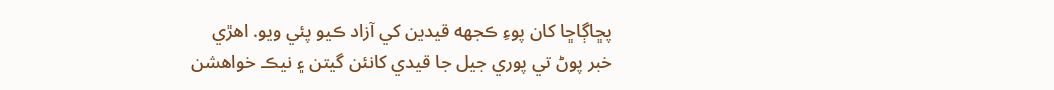پڇاڳاڇا کان پوءِ ڪجهه قيدين کي آزاد ڪيو پئي ويو. اهڙي خبر پوڻ تي پوري جيل جا قيدي کانئن گيتن ۽ نيڪ خواهشن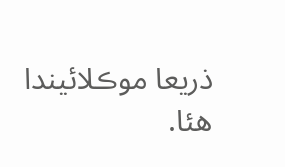ذريعا موڪلائيندا هئا.